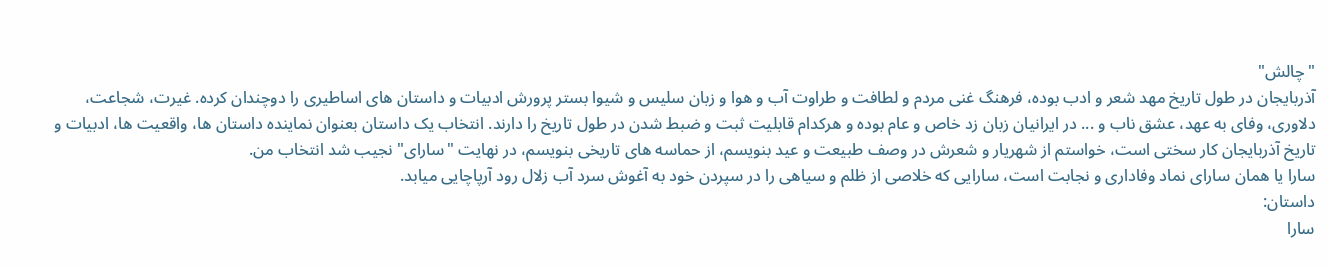"چالش"
آذربایجان در طول تاریخ مهد شعر و ادب بوده، فرهنگ غنی مردم و لطافت و طراوت آب و هوا و زبان سلیس و شیوا بستر پرورش ادبیات و داستان های اساطیری را دوچندان کرده. غیرت، شجاعت، دلاوری، وفای به عهد، عشق ناب و ... در ایرانیان زبان زد خاص و عام بوده و هرکدام قابلیت ثبت و ضبط شدن در طول تاریخ را دارند. انتخاب یک داستان بعنوان نماینده داستان ها، واقعیت ها، ادبیات و تاریخ آذربایجان کار سختی است، خواستم از شهریار و شعرش در وصف طبیعت و عید بنویسم، از حماسه های تاریخی بنویسم، در نهایت "سارای" نجیب شد انتخاب من.
سارا یا همان سارای نماد وفاداری و نجابت است، سارایی که خلاصی از ظلم و سیاهی را در سپردن خود به آغوش سرد آب زلال رود آرپاچایی میابد.
داستان:
سارا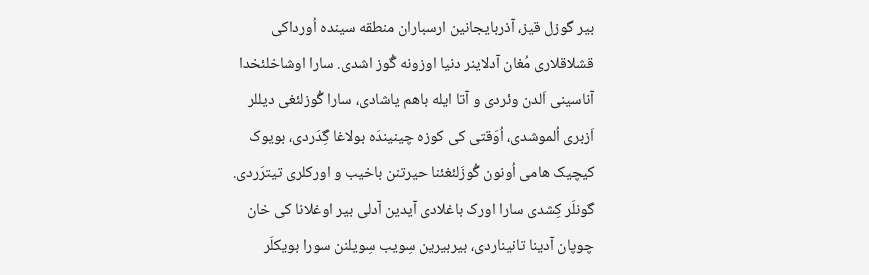بیر گوزل قیز، آذربایجانین ارسباران منطقه سینده اُورداکی قشلاقلاری مُغان آدلاینر دنیا اوزونه گُوز اشدی. سارا اوشاخلئخدا آناسینی اَلدن وئردی و آتا ایله باهم یاشادی، سارا گُوزلئغی دیللر اَزبری اُلموشدی، اُوَقتی کی کوزه چینیندَه بولاغا گِدَردی، بویوک کیچیک هامی اُونون گُوزَلئغئنا حیرتنن باخیب و اورکلری تیترَردی. گونلَر کِشدی سارا اورک باغلادی آیدین آدلی بیر اوغلانا کی خان چوپان آدینا تانیناردی، بیربیرین سِویب سِویلنن سورا بویکلَر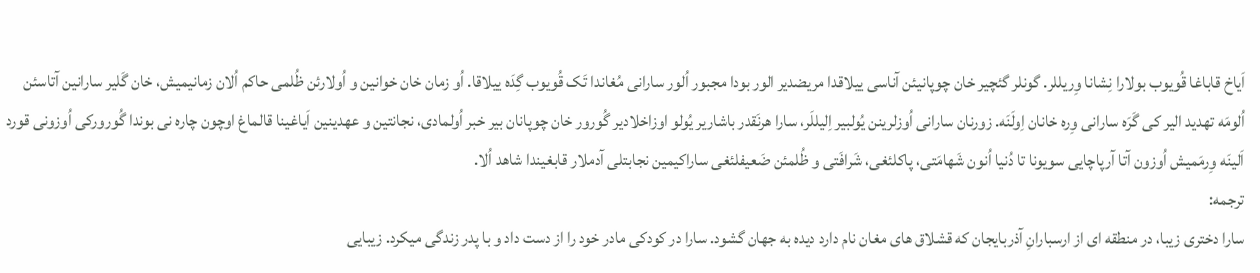اَیاخ قاباغا قُویوب بولارا نِشانا وِریللر. گونلر گئچیر خان چوپانیئن آناسی ییلاقدا مریضدیر الور بودا مجبور اُلور سارانی مُغاندا تَک قُویوب گِدَه ییلاقا. اُو زمان خان خوانین و اُولارئن ظُلمی حاکم اُلان زمانیمیش، خان گَلیر سارانین آتاسئن اُلومَه تهدید الیر کی گَرَه سارانی وِره خانان اِولَنَه. زورنان سارانی اُوزلرینن یُولبیر اِلیللَر، سارا هرنَقدر باشاریر یُولو اوزاخلادیر گُورور خان چوپانان بیر خبر اُولمادی، نجانتین و عهدینین اَیاغینا قالماغ اوچون چاره نی بوندا گُورورکی اُوزونی قورد اَلینَه وِرمَمیش اُوزون آتا آرپاچایی سویونا تا دُنیا اُنون شَهامَتی، پاکلئغی، شَرافَتی و ظُلمئن ضَعیفلئغی ساراکیمین نجابتلی آدملار قابغیندا شاهد اُلا.
ترجمه:
سارا دختری زیبا، در منطقه ای از ارسبارانِ آذربایجان که قشلاق های مغان نام دارد دیده به جهان گشود. سارا در کودکی مادر خود را از دست داد و با پدر زندگی میکرد. زیبایی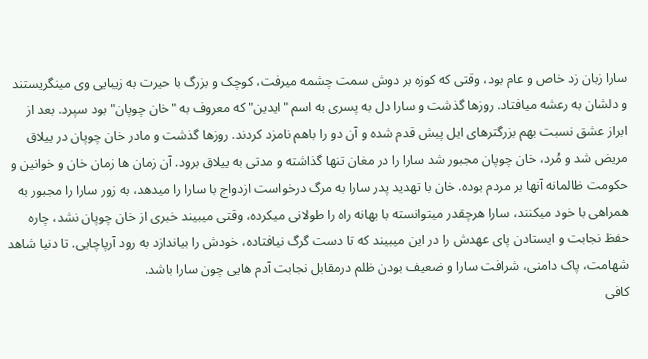سارا زبان زد خاص و عام بود، وقتی که کوزه بر دوش سمت چشمه میرفت، کوچک و بزرگ با حیرت به زیبایی وی مینگریستند و دلشان به رعشه میافتاد. روزها گذشت و سارا دل به پسری به اسم "ایدین" که معروف به "خان چوپان" بود سپرد. بعد از ابراز عشق نسبت بهم بزرگترهای ایل پیش قدم شده و آن دو را باهم نامزد کردند. روزها گذشت و مادر خان چوپان در ییلاق مریض شد و مُرد، خان چوپان مجبور شد سارا را در مغان تنها گذاشته و مدتی به ییلاق برود. آن زمان ها زمان خان و خوانین و حکومت ظالمانه آنها بر مردم بوده. خان با تهدید پدر سارا به مرگ درخواست ازدواج با سارا را میدهد، به زور سارا را مجبور به همراهی با خود میکنند، سارا هرچقدر میتوانسته با بهانه راه را طولانی میکرده، وقتی میبیند خبری از خان چوپان نشد، چاره حفظ نجابت و ایستادن پای عهدش را در این میبیند که تا دست گرگ نیافتاده، خودش را بیاندازد به رود آرپاچایی. تا دنیا شاهد شهامت، پاک دامنی، شرافت سارا و ضعیف بودن ظلم درمقابل نجابت آدم هایی چون سارا باشد.
کافی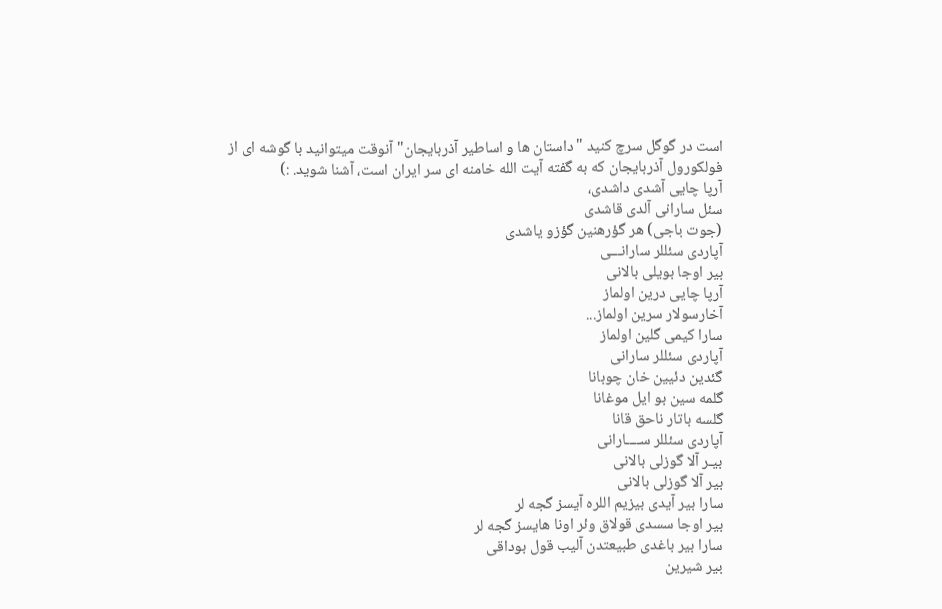است در گوگل سرچ کنید "داستان ها و اساطیر آذربایجان" آنوقت میتوانید با گوشه ای از فولکورول آذربایجان که به گفته آیت الله خامنه ای سر ایران است، آشنا شوید. :)
آرپا چایی آشدی داشدی،
سئل سارانی آلدی قاشدی
(جوت باجی) هر گؤرهنین گؤزو یاشدی
آپاردی سئللر سارانـــی
بیر اوجا بویلی بالانی
آرپا چایی درین اولماز
آخارسولار سرین اولماز...
سارا کیمی گلین اولماز
آپاردی سئللر سارانی
گئدین دئیین خان چوبانا
گلمه سین بو ایل موغانا
گلسه باتار ناحق قانا
آپاردی سئللر ســــارانی
بیـر آلا گوزلی بالانی
بیر آلا گوزلی بالانی
سارا بیر آیدی بیزیم اللره آیسز گجه لر
بیر اوجا سسدی قولاق وئر اونا هایسز گجه لر
سارا بیر باغدی طبیعتدن آلیب قول بوداقی
بیر شیرین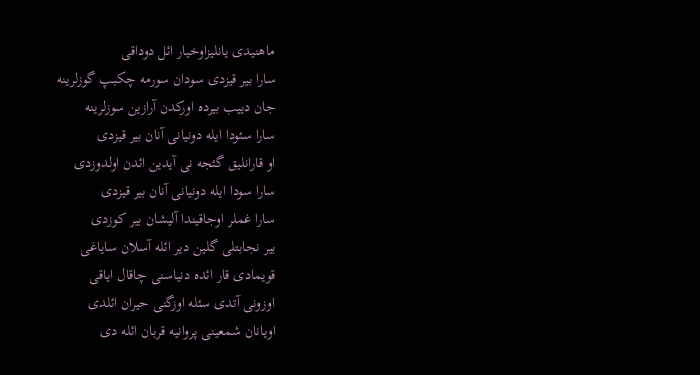ماهنیدی یانلیزاوخیار ائل دوداقی
سارا بیر قیزدی سودان سورمه چکبپ گوزلرینه
جان دییب بیرده اورکدن آرازین سوزلرینه
سارا سئودا ایله دونیانی آنان بیر قیزدی
او قارانلیق گئجه نی آیدین ائدن اولدوزدی
سارا سودا ایله دونیانی آنان بیر قیزدی
سارا غملر اوجاقیندا آلیشان بیر کوزدی
بیر نجابتلی گلین دیر ائله آسلان سایاغی
قویمادی قار ائده دنیاسنی چاقال ایاقی
اوزونی آتدی سئله اوزگنی حیران ائلدی
اویانان شمعینی پروانیه قربان ائله دی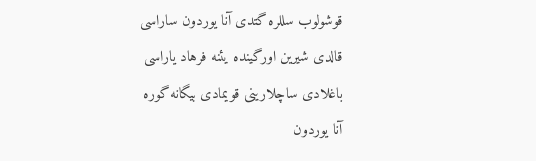قوشولوب سللره گتدی آنا یوردون ساراسی
قالدی شیرین اورگینده یئنه فرهاد یاراسی
باغلادی ساچلارینی قویمادی بیگانه گوره
آنا یوردون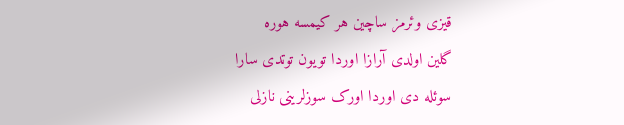قیزی وئرمز ساچین هر کیمسه هوره
گلین اولدی آرازا اوردا تویون توتدی سارا
سوئله دی اوردا اورک سوزلرینی نازلی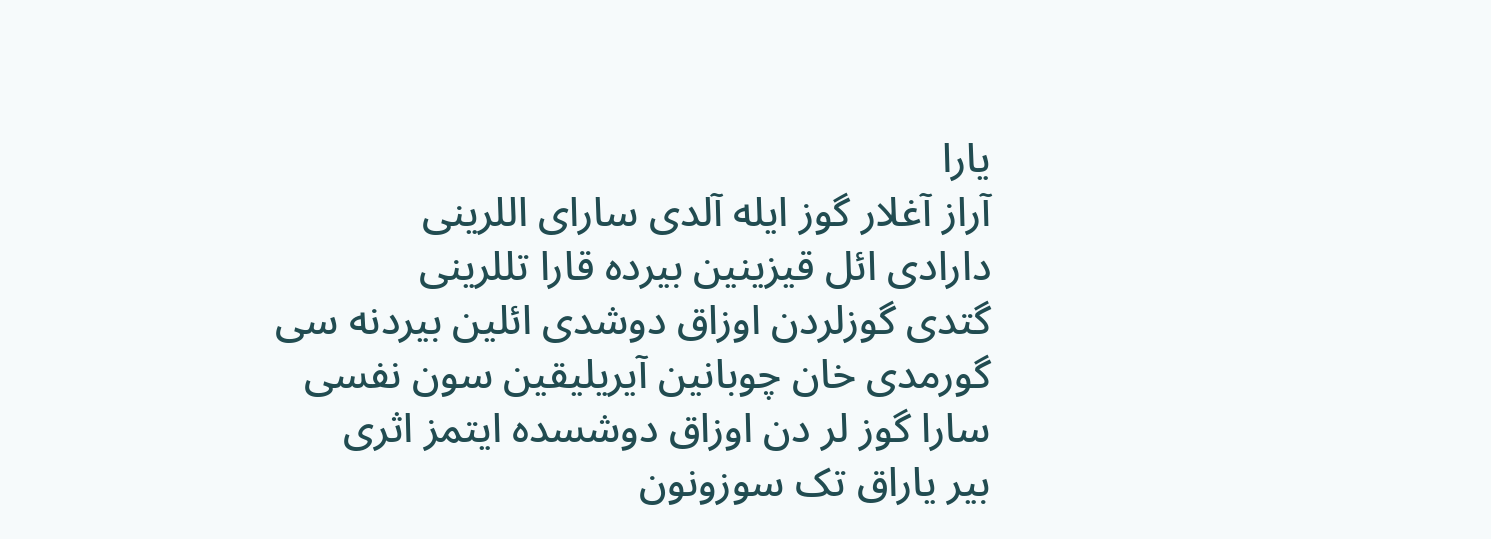یارا
آراز آغلار گوز ایله آلدی سارای اللرینی
دارادی ائل قیزینین بیرده قارا تللرینی
گتدی گوزلردن اوزاق دوشدی ائلین بیردنه سی
گورمدی خان چوبانین آیریلیقین سون نفسی
سارا گوز لر دن اوزاق دوشسده ایتمز اثری
بیر یاراق تک سوزونون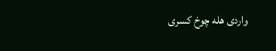واردی هله چوخ کسری